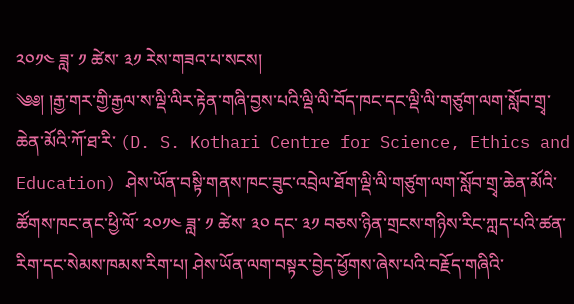༢༠༡༤ ཟླ་ ༡ ཚེས་ ༣༡ རེས་གཟའ་པ་སངས།
༄༅། །རྒྱ་གར་གྱི་རྒྱལ་ས་ལྡི་ལིར་རྟེན་གཞི་བྱས་པའི་ལྡི་ལི་བོད་ཁང་དང་ལྡི་ལི་གཙུག་ལག་སློབ་གྲྭ་ཆེན་མོའི་ཀོ་ཐ་རི་ (D. S. Kothari Centre for Science, Ethics and Education) ཤེས་ཡོན་བསྟི་གནས་ཁང་ཟུང་འབྲེལ་ཐོག་ལྡི་ལི་གཙུག་ལག་སློབ་གྲྭ་ཆེན་མོའི་ཚོགས་ཁང་ནང་ཕྱི་ལོ་ ༢༠༡༤ ཟླ་ ༡ ཚེས་ ༣༠ དང་ ༣༡ བཅས་ཉིན་གྲངས་གཉིས་རིང་ཀླད་པའི་ཚན་རིག་དང་སེམས་ཁམས་རིག་པ། ཤེས་ཡོན་ལག་བསྟར་བྱེད་ཕྱོགས་ཞེས་པའི་བརྗོད་གཞིའི་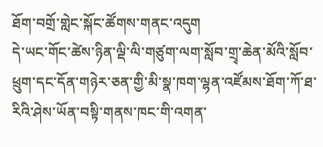ཐོག་བགྲོ་གླེང་སྐོང་ཚོགས་གནང་འདུག
དེ་ཡང་གོང་ཚེས་ཉིན་ལྡི་ལི་གཙུག་ལག་སློབ་གྲྭ་ཆེན་མོའི་སློབ་ཕྲུག་དང་དོན་གཉེར་ཅན་གྱི་མི་སྣ་ཁག་ལྷན་འཛོམས་ཐོག་ཀོ་ཐ་རིའི་ཤེས་ཡོན་བསྟི་གནས་ཁང་གི་འགན་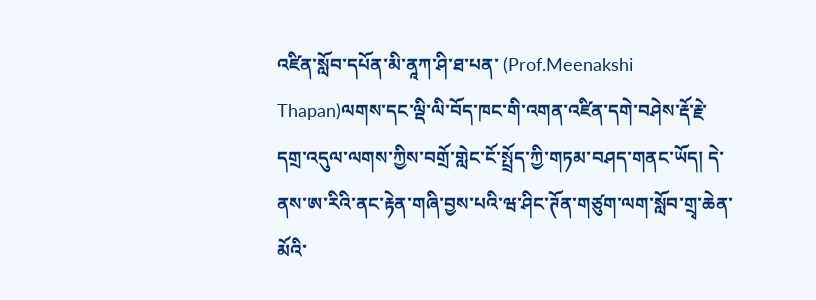འཛིན་སློབ་དཔོན་མི་ནཱཀ་ཤི་ཐ་པན་ (Prof.Meenakshi Thapan)ལགས་དང་ལྡི་ལི་བོད་ཁང་གི་འགན་འཛིན་དགེ་བཤེས་རྡོ་རྗེ་དགྲ་འདུལ་ལགས་ཀྱིས་བགྲོ་གླེང་ངོ་སྤྲོད་ཀྱི་གཏམ་བཤད་གནང་ཡོད། དེ་ནས་ཨ་རིའི་ནང་རྟེན་གཞི་བྱས་པའི་ཝ་ཤིང་ཊོན་གཙུག་ལག་སློབ་གྲྭ་ཆེན་མོའི་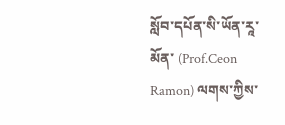སློབ་དཔོན་སི་ཡོན་རཱ་མོན་ (Prof.Ceon Ramon) ལགས་ཀྱིས་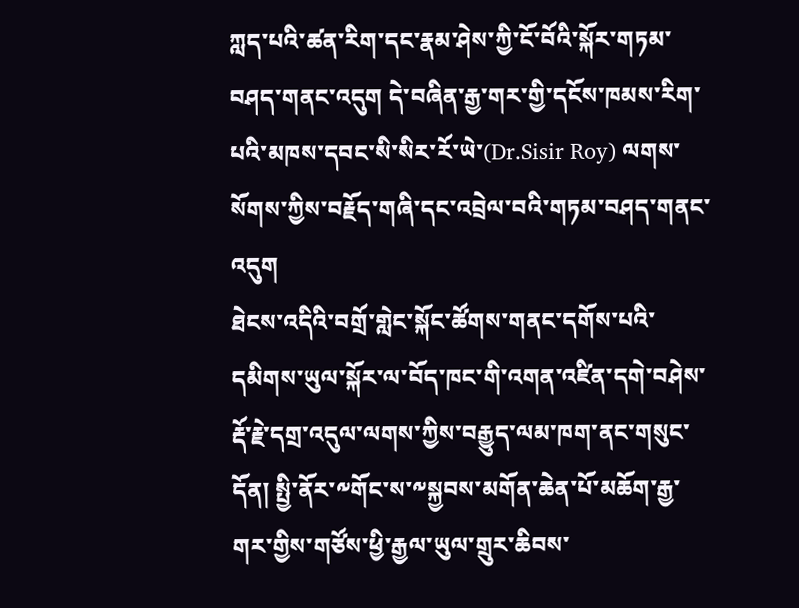ཀླད་པའི་ཚན་རིག་དང་རྣམ་ཤེས་ཀྱི་ངོ་བོའི་སྐོར་གཏམ་བཤད་གནང་འདུག དེ་བཞིན་རྒྱ་གར་གྱི་དངོས་ཁམས་རིག་པའི་མཁས་དབང་སི་སིར་རོ་ཡེ་(Dr.Sisir Roy) ལགས་སོགས་ཀྱིས་བརྗོད་གཞི་དང་འབྲེལ་བའི་གཏམ་བཤད་གནང་འདུག
ཐེངས་འདིའི་བགྲོ་གླེང་སྐོང་ཚོགས་གནང་དགོས་པའི་དམིགས་ཡུལ་སྐོར་ལ་བོད་ཁང་གི་འགན་འཛིན་དགེ་བཤེས་རྡོ་རྗེ་དགྲ་འདུལ་ལགས་ཀྱིས་བརྒྱུད་ལམ་ཁག་ནང་གསུང་དོན། སྤྱི་ནོར་༸གོང་ས་༸སྐྱབས་མགོན་ཆེན་པོ་མཆོག་རྒྱ་གར་གྱིས་གཙོས་ཕྱི་རྒྱལ་ཡུལ་གྲུར་ཆིབས་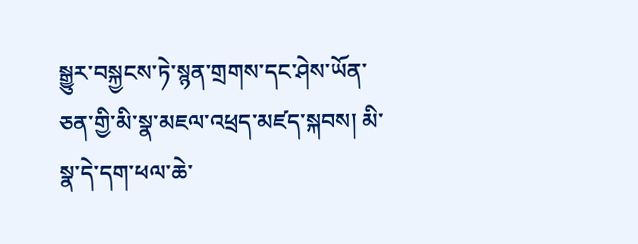སྒྱུར་བསྐྱངས་ཏེ་སྙན་གྲགས་དང་ཤེས་ཡོན་ཅན་གྱི་མི་སྣ་མཇལ་འཕྲད་མཛད་སྐབས། མི་སྣ་དེ་དག་ཕལ་ཆེ་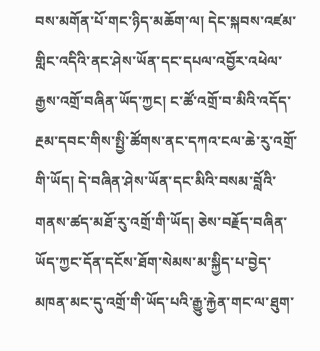བས་མགོན་པོ་གང་ཉིད་མཆོག་ལ། དེང་སྐབས་འཛམ་གླིང་འདིའི་ནང་ཤེས་ཡོན་དང་དཔལ་འབྱོར་འཕེལ་རྒྱས་འགྲོ་བཞིན་ཡོད་ཀྱང། ང་ཚོ་འགྲོ་བ་མིའི་འདོད་རྔམ་དབང་གིས་སྤྱི་ཚོགས་ནང་དཀའ་ངལ་ཆེ་རུ་འགྲོ་གི་ཡོད། དེ་བཞིན་ཤེས་ཡོན་དང་མིའི་བསམ་བློའི་གནས་ཚད་མཐོ་རུ་འགྲོ་གི་ཡོད། ཅེས་བརྗོད་བཞིན་ཡོད་ཀྱང་དོན་དངོས་ཐོག་སེམས་མ་སྐྱིད་པ་བྱེད་མཁན་མང་དུ་འགྲོ་གི་ཡོད་པའི་རྒྱུ་རྐྱེན་གང་ལ་ཐུག་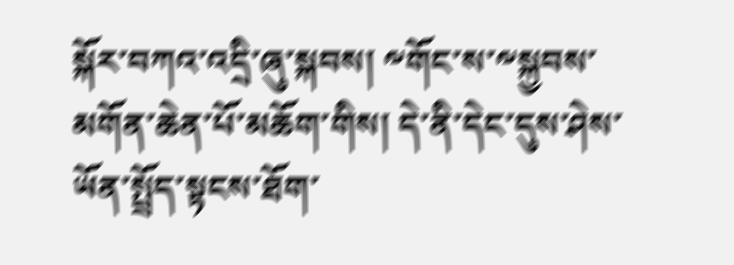སྐོར་བཀའ་འདྲི་ཞུ་སྐབས། ༸གོང་ས་༸སྐྱབས་མགོན་ཆེན་པོ་མཆོག་གིས། དེ་ནི་དེང་དུས་ཤེས་ཡོན་སྤྲོད་སྟངས་ཐོག་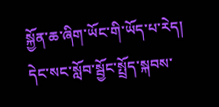སྐྱོན་ཆ་ཞིག་ཡོང་གི་ཡོད་པ་རེད། དེང་སང་སློབ་སྦྱོང་སྤྲོད་སྐབས་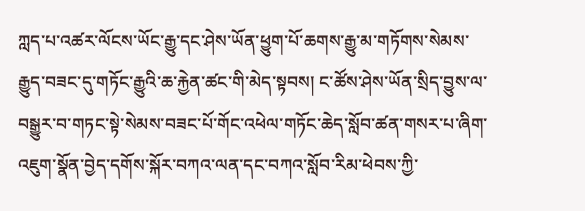ཀླད་པ་འཚར་ལོངས་ཡོང་རྒྱུ་དང་ཤེས་ཡོན་ཕྱུག་པོ་ཆགས་རྒྱུ་མ་གཏོགས་སེམས་རྒྱུད་བཟང་དུ་གཏོང་རྒྱུའི་ཆ་རྐྱེན་ཚང་གི་མེད་སྟབས། ང་ཚོས་ཤེས་ཡོན་སྲིད་བྱུས་ལ་བསྒྱུར་བ་གཏང་སྟེ་སེམས་བཟང་པོ་གོང་འཕེལ་གཏོང་ཆེད་སློབ་ཚན་གསར་པ་ཞིག་འཇུག་སྣོན་བྱེད་དགོས་སྐོར་བཀའ་ལན་དང་བཀའ་སློབ་རིམ་ཕེབས་ཀྱི་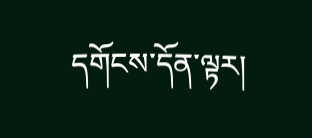དགོངས་དོན་ལྟར།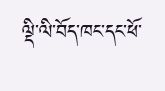ལྡི་ལི་བོད་ཁང་དང་ཕོ་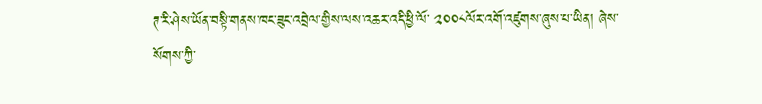ཊ་རི་ཤེས་ཡོན་བསྟི་གནས་ཁང་ཟུང་འབྲེལ་གྱིས་ལས་འཆར་འདི་ཕྱི་ལོ་ ༢༠༠༨ལོར་འགོ་འཛུགས་ཞུས་པ་ཡིན། ཞེས་སོགས་ཀྱི་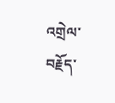འགྲེལ་བརྗོད་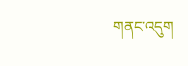གནང་འདུག